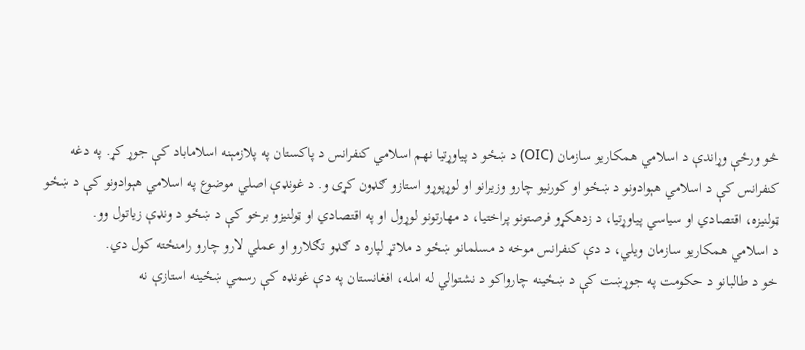څو ورځې وړاندې د اسلامي همکاریو سازمان (OIC) د ښځو د پیاوړتیا نهم اسلامي کنفرانس د پاکستان په پلازمېنه اسلاماباد کې جوړ کړ. په دغه کنفرانس کې د اسلامي هېوادونو د ښځو او کورنیو چارو وزیرانو او لوړپوړو استازو ګډون کړی و. د غونډې اصلي موضوع په اسلامي هېوادونو کې د ښځو ټولنیزه، اقتصادي او سیاسي پیاوړتیا، د زدهکړو فرصتونو پراختیا، د مهارتونو لوړول او په اقتصادي او ټولنیزو برخو کې د ښځو د ونډې زیاتول وو.
د اسلامي همکاریو سازمان ویلي، د دې کنفرانس موخه د مسلمانو ښځو د ملاتړ لپاره د ګډو تګلارو او عملي لارو چارو رامنځته کول دي.
خو د طالبانو د حکومت په جوړښت کې د ښځینه چارواکو د نشتوالي له امله، افغانستان په دې غونډه کې رسمي ښځینه استازې نه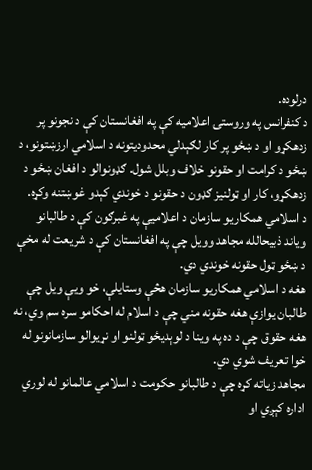درلوده.
د کنفرانس په وروستۍ اعلامیه کې په افغانستان کې د نجونو پر زدهکړو او د ښځو پر کار لګېدلي محدودیتونه د اسلامي ارزښتونو، د ښځو د کرامت او حقونو خلاف وبلل شول. ګډونوالو د افغان ښځو د زدهکړو، کار او ټولنیز ګډون د حقونو د خوندي کېدو غوښتنه وکړه.
د اسلامي همکاریو سازمان د اعلامیې په غبرګون کې د طالبانو ویاند ذبیحالله مجاهد وویل چې په افغانستان کې د شریعت له مخې د ښځو ټول حقونه خوندي دي.
هغه د اسلامي همکاریو سازمان هڅې وستایلې، خو ویې ویل چې طالبان یوازې هغه حقونه مني چې د اسلام له احکامو سره سم وي، نه هغه حقوق چې د ده په وینا د لوېدیځو ټولنو او نړیوالو سازمانونو له خوا تعریف شوي دي.
مجاهد زیاته کړه چې د طالبانو حکومت د اسلامي عالمانو له لوري اداره کېږي او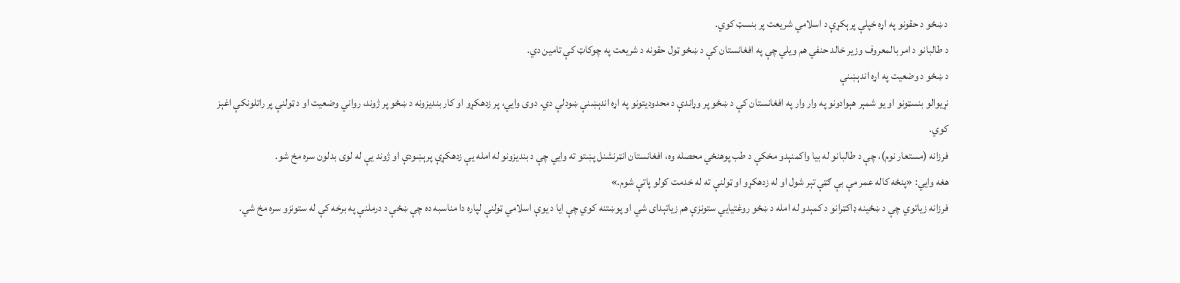د ښځو د حقونو په اړه خپلې پرېکړې د اسلامي شریعت پر بنسټ کوي.
د طالبانو د امر بالمعروف وزیر خالد حنفي هم ویلي چې په افغانستان کې د ښځو ټول حقونه د شریعت په چوکاټ کې تامین دي.
د ښځو د وضعیت په اړه اندېښنې
نړیوالو بنسټونو او یو شمېر هېوادونو په وار وار په افغانستان کې د ښځو پر وړاندې د محدودیتونو په اړه اندېښنې ښودلې دي. دوی وایي، پر زدهکړو او کار بندیزونه د ښځو پر ژوند، رواني وضعیت او د ټولنې پر راتلونکې اغېز کوي.
فرزانه (مستعار نوم)، چې د طالبانو له بیا واکمنېدو مخکې د طب پوهنځي محصله وه، افغانستان انټرنشنل پښتو ته وایي چې د بندیزونو له امله یې زدهکړې پرېښودې او ژوند یې له لوی بدلون سره مخ شو.
هغه وایي: «پنځه کاله عمر مې بې ګټې تېر شول او له زدهکړو او ټولنې ته له خدمت کولو پاتې شوم.»
فرزانه زیاتوي چې د ښځینه ډاکټرانو د کمېدو له امله د ښځو روغتیايي ستونزې هم زیاتېدای شي او پوښتنه کوي چې ایا د یوې اسلامي ټولنې لپاره دا مناسبه ده چې ښځې د درملنې په برخه کې له ستونزو سره مخ شي.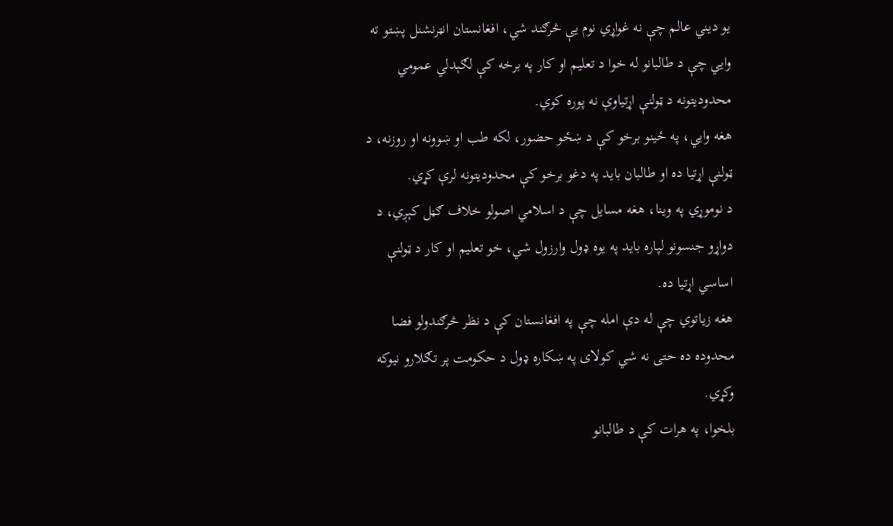یو دیني عالم چې نه غواړي نوم یې څرګند شي، افغانستان انټرنشنل پښتو ته وایي چې د طالبانو له خوا د تعلیم او کار په برخه کې لګېدلي عمومي محدودیتونه د ټولنې اړتیاوې نه پوره کوي.
هغه وایي، په ځینو برخو کې د ښځو حضور، لکه طب او ښوونه او روزنه، د ټولنې اړتیا ده او طالبان باید په دغو برخو کې محدودیتونه لرې کړي.
د نوموړي په وینا، هغه مسایل چې د اسلامي اصولو خلاف ګڼل کېږي، د دواړو جنسونو لپاره باید په یوه ډول وارزول شي، خو تعلیم او کار د ټولنې اساسي اړتیا ده.
هغه زیاتوي چې له دې امله چې په افغانستان کې د نظر څرګندولو فضا محدوده ده حتی نه شي کولای په ښکاره ډول د حکومت پر تګلارو نیوکه وکړي.
بلخوا، په هرات کې د طالبانو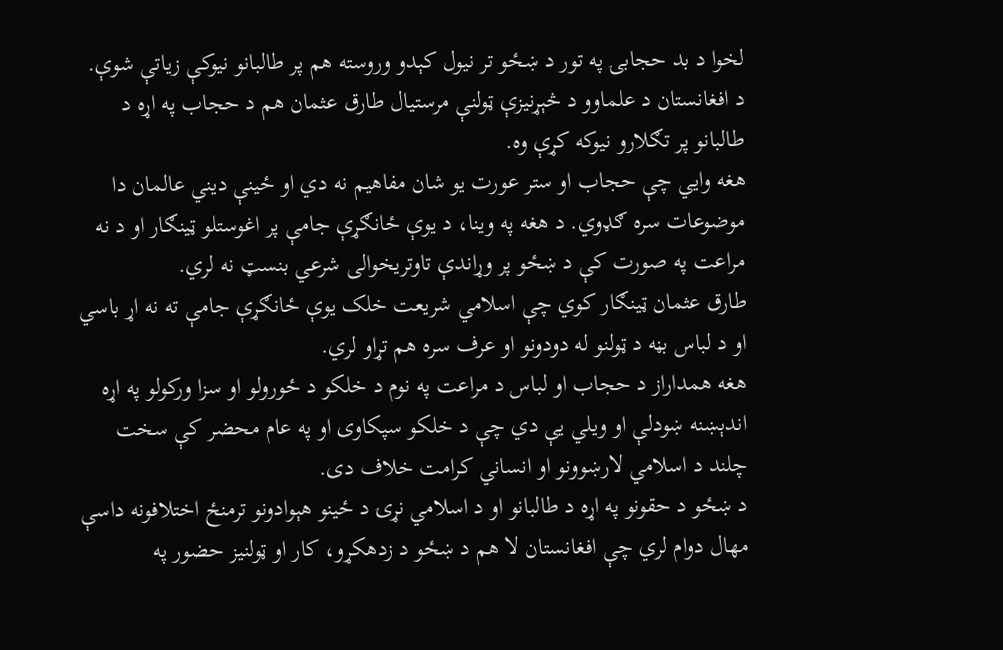لخوا د بد حجابۍ په تور د ښځو تر نیول کېدو وروسته هم پر طالبانو نیوکې زیاتې شوې.
د افغانستان د علماوو د څېړنیزې ټولنې مرستیال طارق عثمان هم د حجاب په اړه د طالبانو پر تګلارو نیوکه کړې وه.
هغه وایي چې حجاب او ستر عورت یو شان مفاهیم نه دي او ځینې دیني عالمان دا موضوعات سره ګډوي. د هغه په وینا، د یوې ځانګړې جامې پر اغوستلو ټینګار او د نه مراعت په صورت کې د ښځو پر وړاندې تاوتریخوالی شرعي بنسټ نه لري.
طارق عثمان ټینګار کوي چې اسلامي شریعت خلک یوې ځانګړې جامې ته نه اړ باسي او د لباس بڼه د ټولنو له دودونو او عرف سره هم تړاو لري.
هغه همداراز د حجاب او لباس د مراعت په نوم د خلکو د ځورولو او سزا ورکولو په اړه اندېښنه ښودلې او ویلي یې دي چې د خلکو سپکاوی او په عام محضر کې سخت چلند د اسلامي لارښوونو او انساني کرامت خلاف دی.
د ښځو د حقونو په اړه د طالبانو او د اسلامي نړۍ د ځینو هېوادونو ترمنځ اختلافونه داسې مهال دوام لري چې افغانستان لا هم د ښځو د زدهکړو، کار او ټولنیز حضور په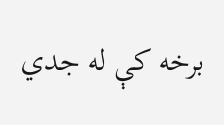برخه کې له جدي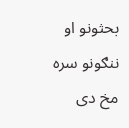بحثونو او ننګونو سره مخ دی